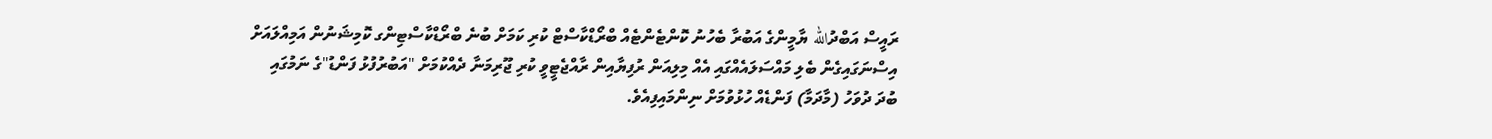ރައީސް އަބްދުالله ޔާމީންގެ އަބުރާ ބެހުނު ކޮންޓެންޓެއް ބްރޯޑްކާސްޓް ކުރި ކަމަށް ބުނެ ބްރޯޑްކާސްޓިންގ ކޮމިޝަނުން އަމިއްލައަށް އިސްނަގައިގެން ބެލި މައްސަލައެއްގައި އެއް މިލިއަން ރުފިޔާއިން ރާއްޖެޓީވީ ކުރި ޖޫރިމަނާ ދެއްކުމަށް "އަބުރުފުޅު ފަންޑު"ގެ ނަމުގައި ބުދަ ދުވަހު (މާދަމާ) ފަންޑެއް ހުޅުވުމަށް ނިންމައިފިއެވެ.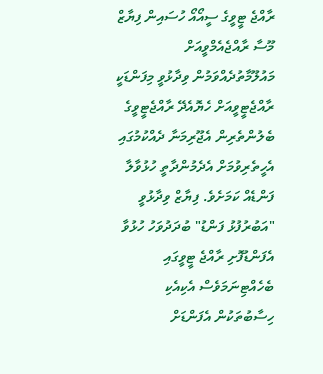ރާއްޖެ ޓީވީގެ ސީއޯއޯ ހުސައިން ފިޔާޒް މޫސާ ރާއްޖެއެމްވީއަށް މައުލޫމާތުދެއްވަމުން ވިދާޅުވީ މިފަންޑަކީ ރާއްޖެޓީވީއަށް ހެޔޮއެދޭ ރާއްޖެޓީވީގެ ބެލުންތެރިން އެޖޫރިމަނާ ދެއްކުމުގައި އެހީތެރިވުމަށް އެދެމުންދާތީ ހުޅުވާލާ ފަންޑެއް ކަމަށެވެ. ފިޔާޒް ވިދާޅުވީ "އަބުރުފުޅު ފަންޑު" ބުދަދުވަހު ހުޅުވާ އެފަންޑުފޮށި ރާއްޖެ ޓީވީގައި ބެހެއްޓިނަމަވެސް އެކިއެކި ހިސާބުތަކުން އެފަންޑަށް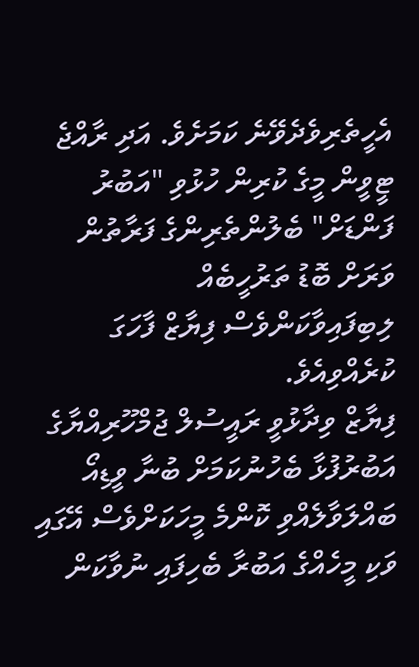އެހީތެރިވެދެވޭނެ ކަމަށެވެ. އަދި ރާއްޖެ ޓީވީން މީގެ ކުރިން ހުޅުވި "އަބުރު ފަންޑަށް" ބެލުންތެރިންގެ ފަރާތުން ވަރަށް ބޮޑު ތަރުހީބެއް ލިބިފައިވާކަންވެސް ފިޔާޒް ފާހަގަ ކުރެއްވިއެވެ.
ފިޔާޒް ވިދާޅުވީ ރައީސުލް ޖުމްހޫރިއްޔާގެ އަބުރުފުޅާ ބެހުނުކަމަށް ބުނާ ވީޑިއޯ ބައްލަވާލެއްވި ކޮންމެ މީހަކަށްވެސް އޭގައި ވަކި މީހެއްގެ އަބުރާ ބެހިފައި ނުވާކަން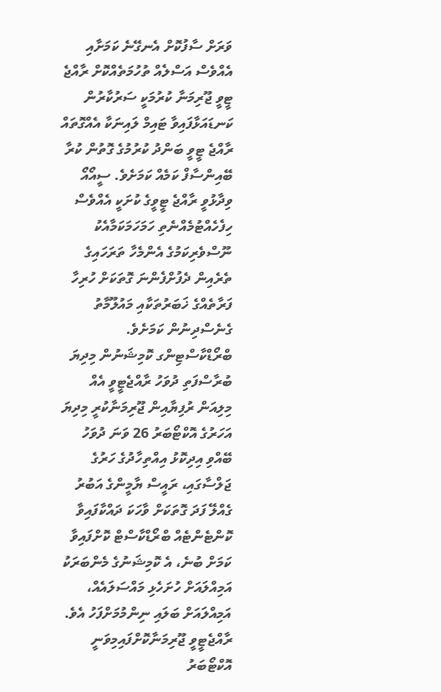ވަރަށް ސާފުކޮށް އެނގޭނެ ކަމަށާއި އެއްވެސް އަސްލެއް ތުހުމަތެއްކޮށް ރާއްޖެ ޓީވީ ޖޫރިމަނާ ކުރުމަކީ ސަރުކާރުން ކަނޑައަޅާފައިވާ ޓައިމް ލައިނަކާ އެއްގޮތައް ރާއްޖެ ޓީވީ ބަންދު ކުރުމުގެ ގޮތުން ކުރާ ބޭއިންސާފް ކަމެއް ކަމަށެވެ. ސީއޯއޯ ވިދާޅުވީ ރާއްޖެ ޓީވީގެ ކުށަކީ އެއްވެސް ހިފެހެއްޓުމެއްނެތި ހަމަހަމަކަމާއެކު ނޫސްވެރިކަމުގެ އެންމެހާ ތަރަހައިގެ ތެރެއިން ދެފުށްފެންނަ ގޮތަކަށް ހުރިހާ ފަރާތެއްގެ ޚަބަރުތަކާއި މައުލޫމާތު ގެނެސްދިނުން ކަމަށެވެ.
ބްރޯޑްކާސްޓިންގ ކޮމިޝަނުން މިދިޔަ ބުރާސްފަތި ދުވަހު ރާއްޖެޓީވީ އެއް މިލިއަން ރުފިޔާއިން ޖޫރިމަނާކުރީ މިދިޔަ އަހަރުގެ އޮކްޓޯބަރު 26 ވަނަ ދުވަހު ބޭއްވި އިދިކޮޅު އިއްތިހާދުގެ ހަރުގެ ޖަލްސާގައި، ރައީސް ޔާމީންގެ އަބުރު ގެއްލޭ ފަދަ ގޮތަކަށް ވާހަކަ ދައްކާފައިވާ ކޮންޓެންޓެއް ބްރޯޑްކާސްޓް ކޮށްފައިވާ ކަމަށް ބުނެ، އެ ކޮމިޝަނުގެ މެންބަރަކު އަމިއްލައަށް ހުށަހެޅި މައްސަލައެއް، އަމިއްލައަށް ބަލައި ނިންމުމަށްފަހު އެވެ.
ރާއްޖެޓީވީ ޖޫރިމަނާކޮށްފައިމިވަނީ އޮކްޓޯބަރު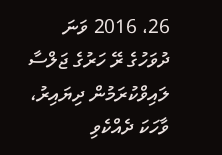26، 2016 ވަނަ ދުވަހުގެ ރޭ ހަރުގެ ޖަލްސާ ލައިވްކުރަމުން ދިޔައިރު، ވާހަކަ ދެއްކެވި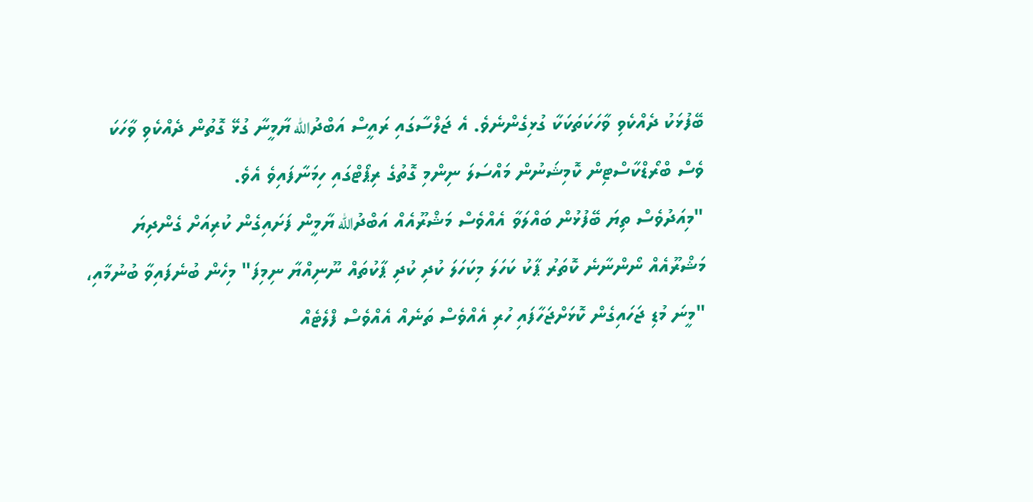ބޭފުޅަކު ދެއްކެވި ވާހަކަތަކަކާ ގުޅިގެންނެވެ. އެ ޖަލްސާގައި ރައީސް އަބްދުالله ޔާމީނާ ގުޅޭ ގޮތުން ދެއްކެވި ވާހަކަ ވެސް ބްރޯޑްކާސްޓިން ކޮމިޝަނުން މައްސަލަ ނިންމި ގޮތުގެ ރިޕޯޓްގައި ހިމަނާފައިވެ އެވެ.
"މިއަދުވެސް ތިޔަ ބޭފުޅުން ބައްލަވާ އެއްވެސް މަޝްރޫއެއް އަބްދުالله ޔާމީން ފަށައިގެން ކުރިއަށް ގެންދިޔަ މަޝްރޫއެއް ނޯންނާނެ ކޮތަރު ޕާކު ކަހަލަ މިކަހަލަ ކުދި ކުދި ޕާކުތައް ނޫނިއްޔާ ނިމިފަ" މިހެން ބުނެފައިވާ ބުނުމާއި، "މީނަ މުޑި ޖަހައިގެން ކޮޅަށްޖަހާފައި ހުރި އެއްވެސް ތަނެއް އެއްވެސް ފްލެޓެއް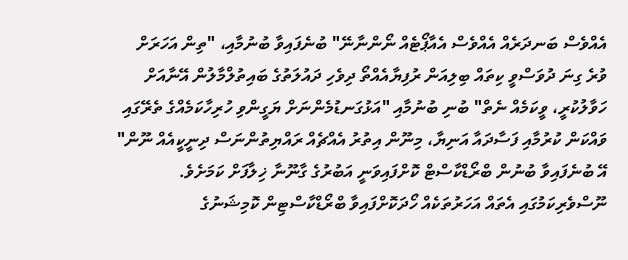އެއްވެސް ބަނދަރެއް އެއްވެސް އެއާޕޯޓެއް ނޯންނާނޭ" ބުނެފައިވާ ބުނުމާއި، "ތިން އަހަރަށް ވުރެ ގިނަ ދުވަސްވީ ކިތައް ބިލިއަން ރުފިޔާއެއްތޯ ދިވެހި ދައުލަތުގެ ބައިތުލްމާލުން އޭނާއަށް ހަވާލުކުރީ، ވީކަމެއް ނެތް" ބުނި ބުނުމާއި "އަޅުގަނޑުމެންނަށް ޔަގީންވި ހުރިހާކަމެއްގެ ތެރޭގައި ވައްކަން ކުރުމާއި ފަސާދައާ އަނިޔާ، މިނޫން އިތުރު އެއްޗެއް ރައްޔިތުންނަސް ދިނީކީއެއް ނޫން" އޭ ބުނެފައިވާ ބުނުން ބްރޯޑްކާސްޓް ކޮށްފައިވަނީ އަބުރުގެ ގާނޫނާ ޚިލާފަށް ކަމަށެވެ.
ނޫސްވެރިކަމުގައި އެތައް އަހަރުތަކެއް ހޯދަކޮށްފައިވާ ބްރޯޑްކާސްޓިން ކޮމިޝަނުގެ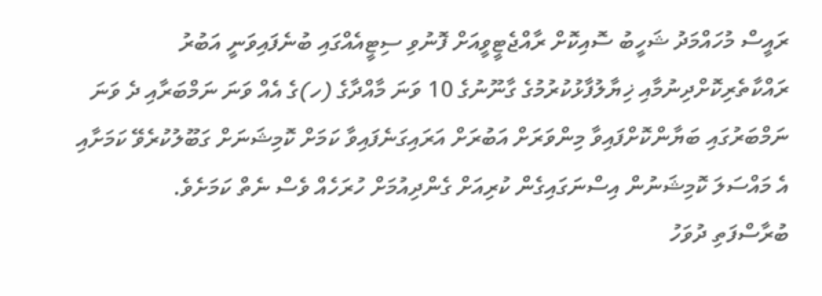ރައީސް މުހައްމަދު ޝަހީބު ސޮއިކޮށް ރާއްޖެޓީވީއަށް ފޮނުވި ސިޓީއެއްގައި ބުނެފައިވަނީ އަބުރު ރައްކާތެރިކޮށްދިނުމާއި ޚިޔާލުފާޅުކުރުމުގެ ގާނޫނުގެ 10 ވަނަ މާއްދާގެ (ހ)ގެ އެއް ވަނަ ނަމްބަރާއި ދެ ވަނަ ނަމްބަރުގައި ބަޔާންކޮށްފައިވާ މިންވަރަށް އަބުރަށް އަރައިގަނެފައިވާ ކަމަށް ކޮމިޝަނަށް ގަބޫލުކުރެވޭ ކަމަށާއި އެ މައްސަލަ ކޮމިޝަނުން އިސްނަގައިގެން ކުރިއަށް ގެންދިއުމަށް ހުރަހެއް ވެސް ނެތް ކަމަށެވެ.
ބުރާސްފަތި ދުވަހު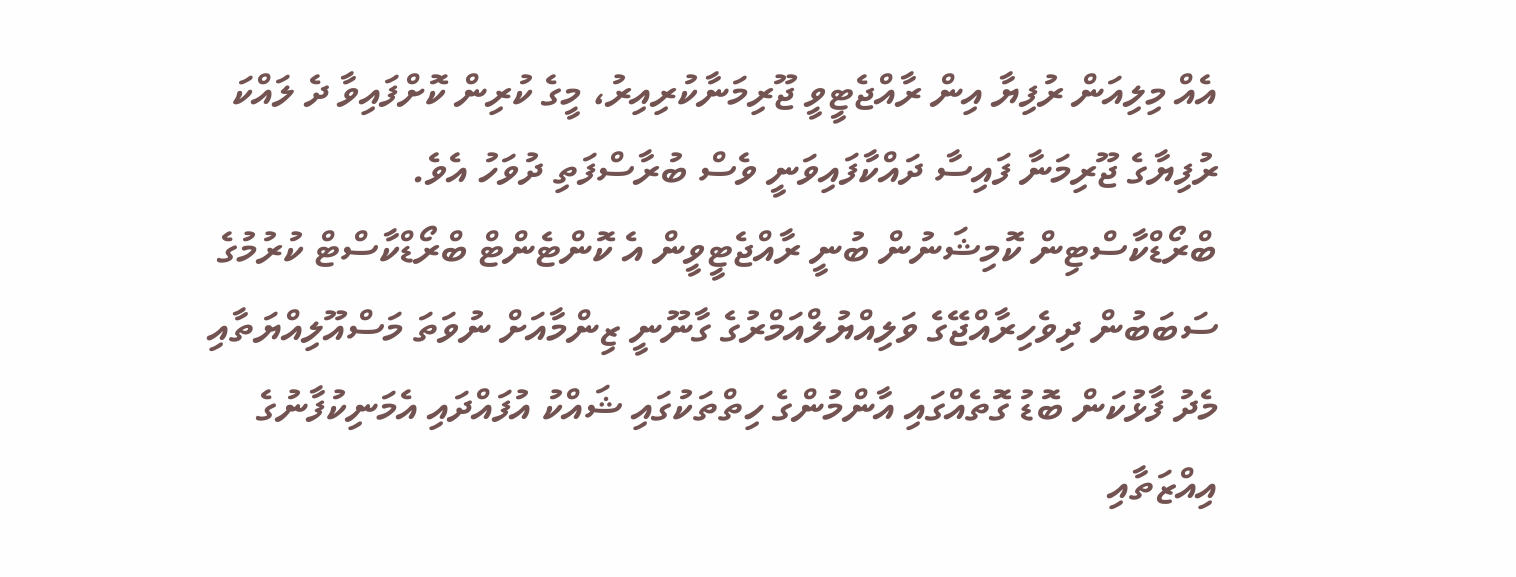އެއް މިލިއަން ރުފިޔާ އިން ރާއްޖެޓީވީ ޖޫރިމަނާކުރިއިރު، މީގެ ކުރިން ކޮށްފައިވާ ދެ ލައްކަ ރުފިޔާގެ ޖޫރިމަނާ ފައިސާ ދައްކާފައިވަނީ ވެސް ބުރާސްފަތި ދުވަހު އެވެ.
ބްރޯޑްކާސްޓިން ކޮމިޝަނުން ބުނީ ރާއްޖެޓީވީން އެ ކޮންޓެންޓް ބްރޯޑްކާސްޓް ކުރުމުގެ ސަބަބުން ދިވެހިރާއްޖޭގެ ވަލިއްޔުލްއަމްރުގެ ގާނޫނީ ޒިންމާއަށް ނުވަތަ މަސްއޫލިއްޔަތާއި މެދު ފާޅުކަން ބޮޑު ގޮތެއްގައި އާންމުންގެ ހިތްތަކުގައި ޝައްކު އުފައްދައި އެމަނިކުފާނުގެ އިއްޒަތާއި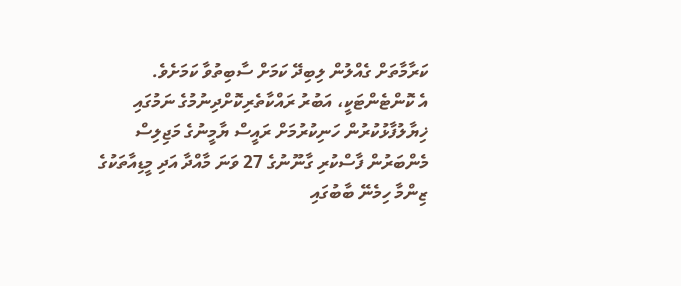ކަރާމާތަށް ގެއްލުން ލިބިދޭ ކަމަށް ސާބިތުވާ ކަމަށެވެ.
އެ ކޮންޓެންޓަކީ، އަބުރު ރައްކާތެރިކޮށްދިނުމުގެ ނަމުގައި ޚިޔާލުފާޅުކުރުން ހަނިކުރުމަށް ރައީސް ޔާމީނުގެ މަޖިލިސް މެންބަރުން ފާސްކުރި ގާނޫނުގެ 27 ވަނަ މާއްދާ އަދި މީޑިއާތަކުގެ ޒިންމާ ހިމެނޭ ބާބުގައި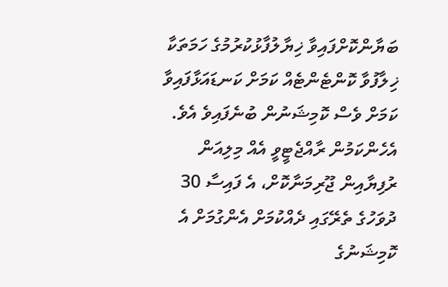ބަޔާންކޮށްފައިވާ ޚިޔާލުފާޅުކުރުމުގެ ހަމަތަކާ ޚިލާފުވާ ކޮންޓެންޓެއް ކަމަށް ކަނޑައަޅާފައިވާ ކަމަށް ވެސް ކޮމިޝަނުން ބުނެފައިވެ އެވެ. އެހެންކަމުން ރާއްޖެޓީވީ އެއް މިލިއަން ރުފިޔާއިން ޖޫރިމަނާކޮށް، އެ ފައިސާ 30 ދުވަހުގެ ތެރޭގައި ދެއްކުމަށް އެންގުމަށް އެ ކޮމިޝަނުގެ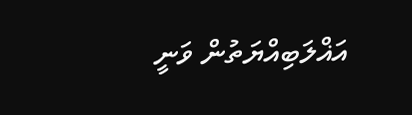އަޣްލަބިއްޔަތުން ވަނީ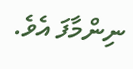ނިންމާފަ އެވެ.